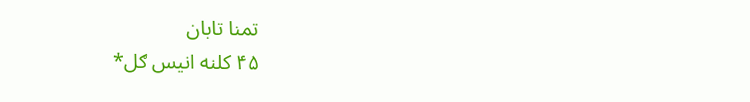تمنا تابان
۴۵ کلنه انیس ګل*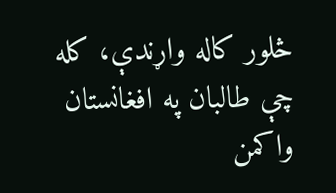څلور کاله واړندې، کله چې طالبان په افغانستان واکمن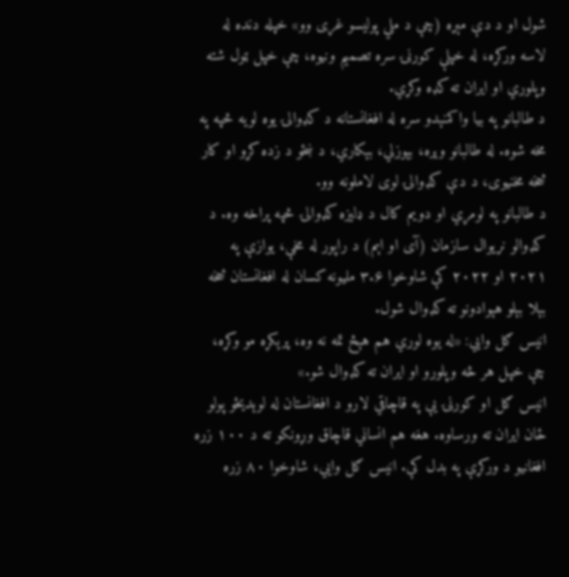شول او د دې مېړه (چې د ملي پولیسو غړی وو» خپله دنده له لاسه ورکړه، له خپلې کورنۍ سره تصمیم ونیوه، چې خپل ټول شته وپلوري او ایران ته کډه وکړي.
د طالبانو په بیا واکمنېدو سره له افغانستانه د کډوالۍ یوه لویه څپه په مخه شوه. له طالبانو وېره، بېوزلي، بېکاري، د ښځو د زده کړو او کار څخه مخنیوی، د دې کډوالۍ لوی لاملونه وو.
د طالبانو په لومړي او دویم کال د ډلیزه کډوالۍ څپه پراخه وه. د کډوالو نړیوال سازمان (آی او اېم) د راپور له مخې، یوازې په ۲۰۲۱ او ۲۰۲۲ کې شاوخوا ۳.۶ ملیونه کسان له افغانستان څخه بېلا بېلو هېوادونو ته کډوال شول.
انیس ګل وايي: «له یوه لوري هم هېڅ تمه نه وه، پرېکړه مو وکړه، چې خپل هر څه وپلورو او ایران ته کډوال شو.»
انیس ګل او کورنۍ یې په قاچاقي لارو د افغانستان له لوېدیځو پولو ځان ایران ته ورساوه. هغه هم انساني قاچاق وړونکو ته د ۱۰۰ زره افغانیو د ورکړې په بدل کې. انیس ګل وايي، شاوخوا ۸۰ زره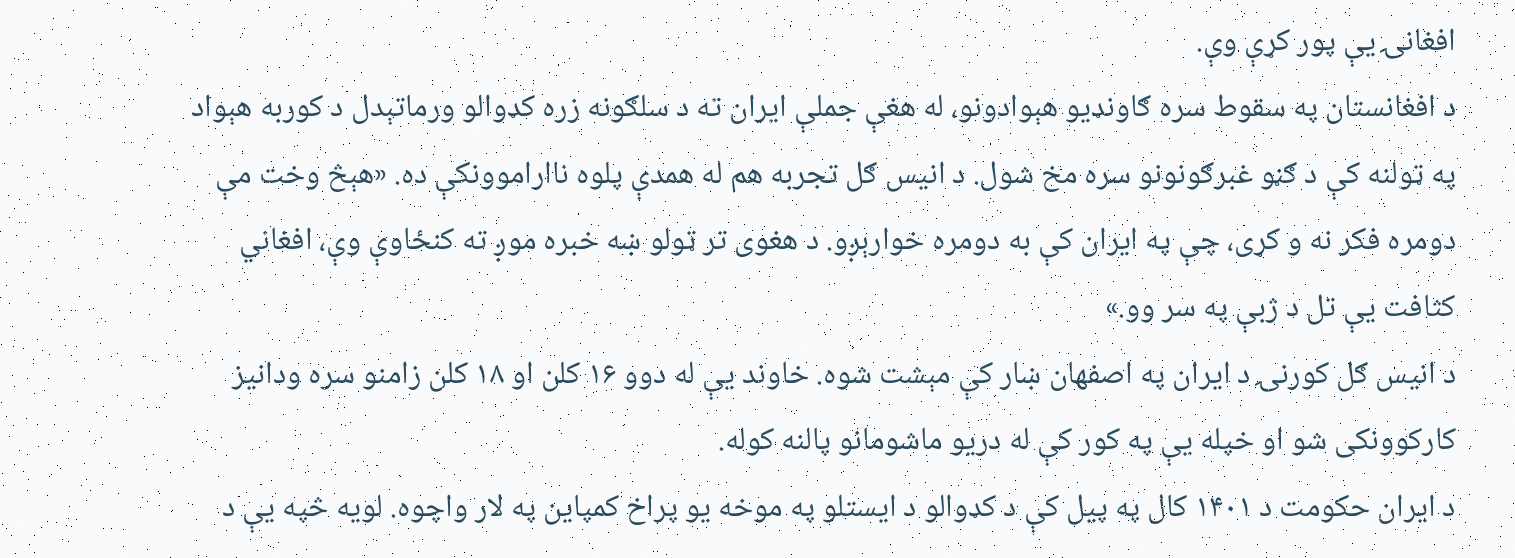افغانۍ یې پور کړې وې.
د افغانستان په سقوط سره ګاونډیو هېوادونو، له هغې جملې ایران ته د سلګونه زره کډوالو ورماتېدل د کوربه هېواد په ټولنه کې د ګڼو غبرګونونو سره مخ شول. د انیس ګل تجربه هم له همدې پلوه نااراموونکې ده. «هېڅ وخت مې دومره فکر نه و کړی، چې په ایران کې به دومره خوارېږو. د هغوی تر ټولو ښه خبره موږ ته کنځاوې وې، افغاني کثافت یې تل د ژبې په سر وو.»
د انیس ګل کورنۍ د ایران په اصفهان ښار کې مېشت شوه. خاوند یې له دوو ۱۶ کلن او ۱۸ کلن زامنو سره ودانیز کارکوونکی شو او خپله یې په کور کې له دریو ماشومانو پالنه کوله.
د ایران حکومت د ۱۴۰۱ کال په پیل کې د کډوالو د ایستلو په موخه یو پراخ کمپاین په لار واچوه. لویه څپه یې د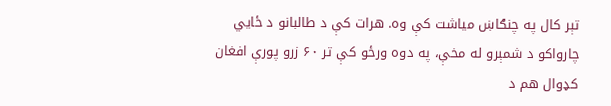تېر کال په چنګاښ میاشت کې وه. هرات کې د طالبانو د ځايي چارواکو د شمېرو له مخې، په دوه ورځو کې تر ۶۰ زرو پورې افغان کډوال هم د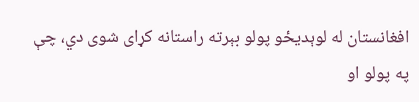افغانستان له لوېدیځو پولو بېرته راستانه کړای شوی دي، چې په پولو او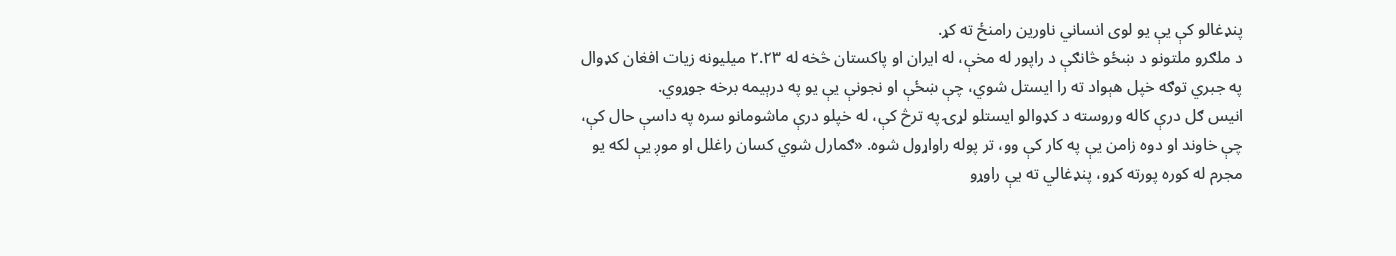پنډغالو کې یې یو لوی انساني ناورین رامنځ ته کړ.
د ملګرو ملتونو د ښځو څانګې د راپور له مخې، له ایران او پاکستان څخه له ۲.۲۳ میلیونه زیات افغان کډوال په جبري توګه خپل هېواد ته را ایستل شوي، چې ښځې او نجونې یې یو په درېیمه برخه جوړوي.
انیس ګل درې کاله وروسته د کډوالو ایستلو لړۍ په ترڅ کې، له خپلو درې ماشومانو سره په داسې حال کې، چې خاوند او دوه زامن یې په کار کې وو، تر پوله راواړول شوه. «ګمارل شوي کسان راغلل او موږ یې لکه یو مجرم له کوره پورته کړو، پنډغالي ته یې راوړو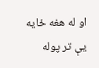او له هغه ځایه یې تر پوله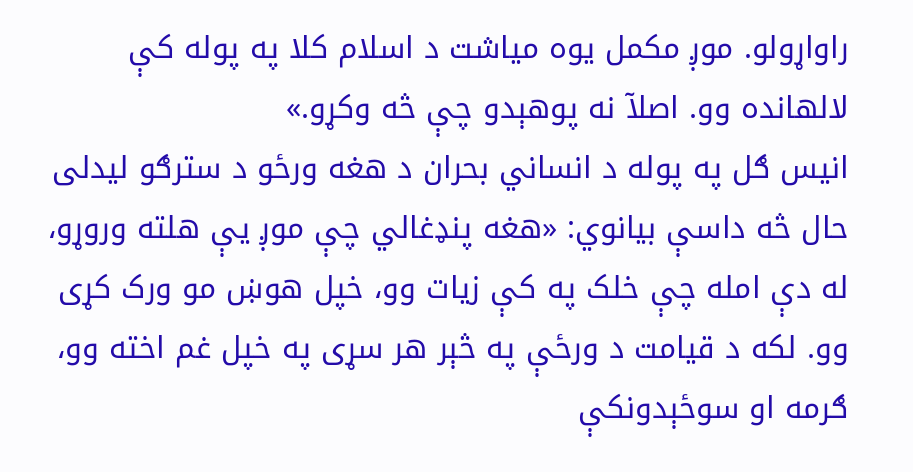راواړولو. موږ مکمل یوه میاشت د اسلام کلا په پوله کې لالهانده وو. اصلآ نه پوهېدو چې څه وکړو.»
انیس ګل په پوله د انساني بحران د هغه ورځو د سترګو لیدلی حال څه داسې بیانوي: «هغه پنډغالي چې موږ یې هلته وروړو، له دې امله چې خلک په کې زیات وو، خپل هوښ مو ورک کړی وو. لکه د قیامت د ورځې په څېر هر سړی په خپل غم اخته وو، ګرمه او سوځېدونکې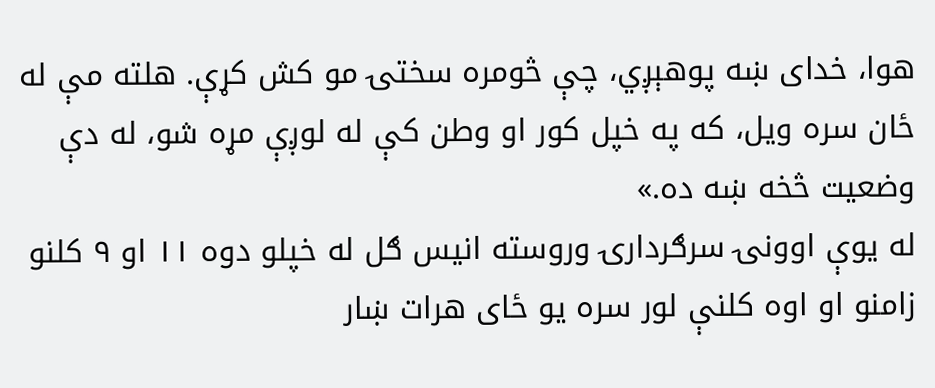هوا، خدای ښه پوهېږي، چې څومره سختۍ مو کش کړې. هلته مې له ځان سره ویل، که په خپل کور او وطن کې له لوږې مړه شو، له دې وضعیت څخه ښه ده.»
له یوې اوونۍ سرګردارۍ وروسته انیس ګل له خپلو دوه ۱۱ او ۹ کلنو زامنو او اوه کلنې لور سره یو ځای هرات ښار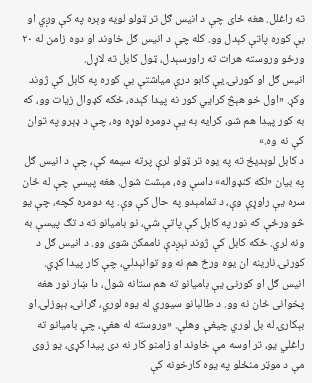ته راغلل. هغه ځای چې د انیس ګل تر ټولو لویه وېره په کې وږي او بې کوره پاتې کېدل وو. کله چې د انیس ګل خاوند او دوه زامن له ۲۰ ورځو وروسته هرات ته راورسېدل، ټول کابل ته لاړل.
انیس ګل او کورنۍ یې کابو درې میاشتې بې کوره په کابل کې ژوند وکړ. «اول خو هېڅ کرايي کور نه پیدا کېده، ځکه کډوال زیات وو، که به کور پیدا هم شو، کرایه به یې دومره لوړه وه، چې د ډېرو په توان کې نه وه.»
د کابل لوېدیځ ته په یوه تر ټولو لرې پرته سیمه کې، چې د انیس ګل په بیان «لکه کنډواله» داسې وه، مېشت شول. هغه پیسې چې له ځان سره یې راوړې وې، د تمامېدو په حال کې وې. په دومره کچه، چې یو څو ورځې که نور په کابل کې پاتې شي، نو بامیانو ته د تګ پیسې به ونه لري. ځکه کابل کې ژوند نېږدې ناممکن شوی وو. د انیس ګل د کورنۍ نارینه ان یوه ورځ هم نه وو توانېدلي، چې کار پیدا کړي.
انیس ګل او کورنۍ یې بامیانو ته هم ستانه شول، دا ښار نور هغه پخوانی ځان نه وو. د طالبانو سیوري له یوه لوري، ګرانۍ، بېوزلۍ او بېکارۍ له بل لوري چیغې وهلې. «وروسته له هغې، چې بامیانو ته راغلي یو، تر اوسه مې خاوند او زامنو کار نه دی پیدا کړی، یو زوی مې د موټر منځلو په یوه کارخونه کې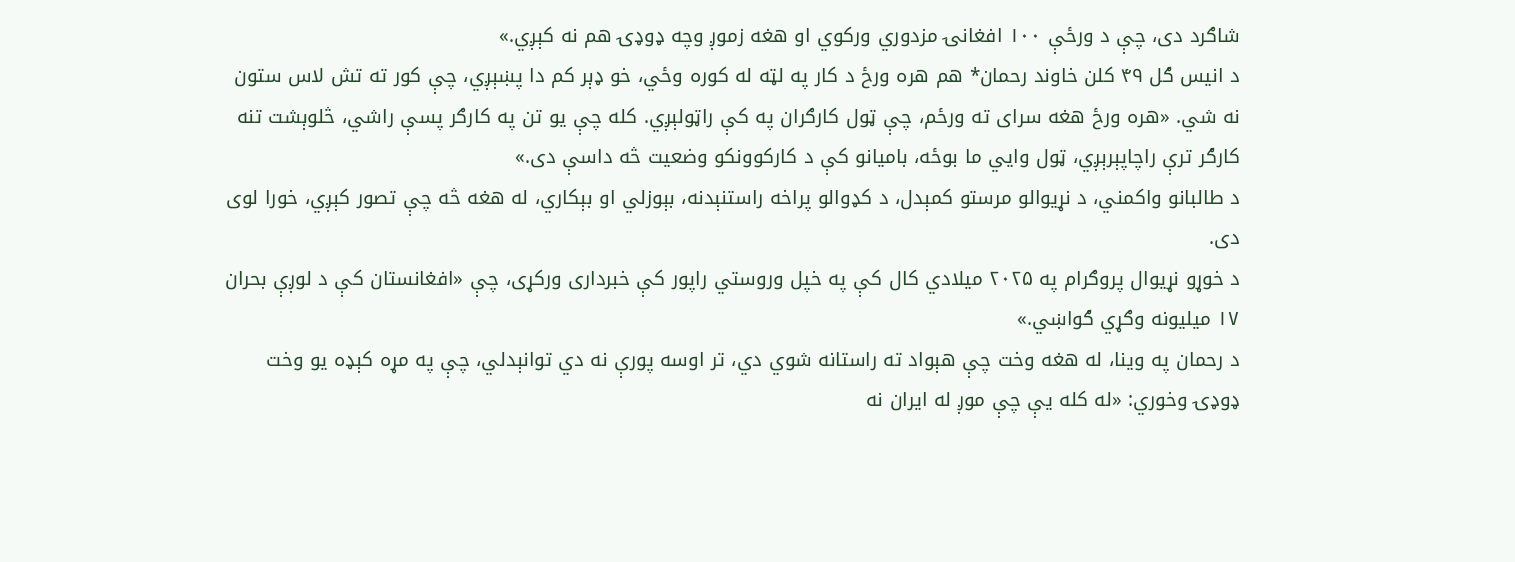شاګرد دی، چې د ورځې ۱۰۰ افغانۍ مزدوري ورکوي او هغه زموږ وچه ډوډۍ هم نه کېږي.»
د انیس ګل ۴۹ کلن خاوند رحمان* هم هره ورځ د کار په لټه له کوره وځي، خو ډېر کم دا پښېږي، چې کور ته تش لاس ستون نه شي. «هره ورځ هغه سرای ته ورځم، چې ټول کارګران په کې راټولېږي. کله چې یو تن په کارګر پسې راشي، څلوېشت تنه کارګر ترې راچاپېرېږي، ټول وايي ما بوځه، بامیانو کې د کارکوونکو وضعیت څه داسې دی.»
د طالبانو واکمني، د نړیوالو مرستو کمېدل، د کډوالو پراخه راستنېدنه، بېوزلي او بېکاري، له هغه څه چې تصور کېږي، خورا لوی دی.
د خوړو نړیوال پروګرام په ۲۰۲۵ میلادي کال کې په خپل وروستي راپور کې خبرداری ورکړی، چې «افغانستان کې د لوږې بحران ۱۷ میلیونه وګړي ګواښي.»
د رحمان په وینا، له هغه وخت چې هېواد ته راستانه شوي دي، تر اوسه پورې نه دي توانېدلي، چې په مړه کېډه یو وخت ډوډۍ وخوري: «له کله یې چې موږ له ایران نه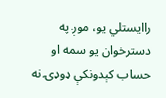راایستلي یو، موږ په دسترخوان یو سمه او حساب کېدونکې ډوډۍ نه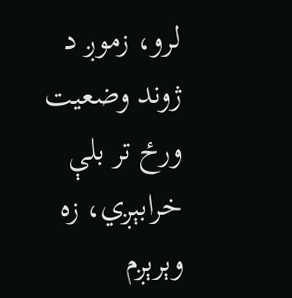لرو، زموږ د ژوند وضعیت ورځ تر بلې خرابېږي، زه وېرېږم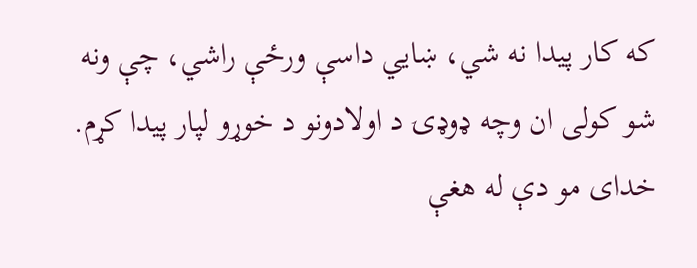که کار پیدا نه شي، ښايي داسې ورځې راشي، چې ونه شو کولی ان وچه ډوډۍ د اولادونو د خوړو لپار پیدا کړم. خدای مو دې له هغې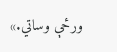ورځې وساتي.»